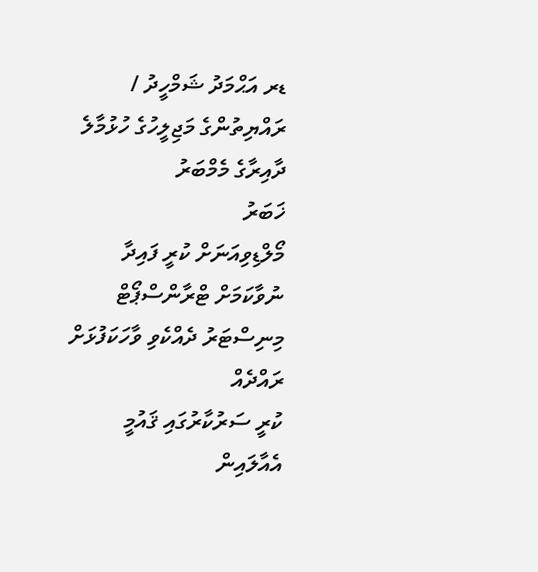ޑރ އަޙްމަދު ޝަމްހީދު / ރައްޔިތުންގެ މަޖިލީހުގެ ހުޅުމާލެ ދާއިރާގެ މެމްބަރު
ޚަބަރު
މޯލްޑިވިއަނަށް ކުރީ ފައިދާ ނުވާކަމަށް ޓްރާންސްޕޯޓް މިނިސްޓަރު ދެއްކެވި ވާހަކަފުޅަށް ރައްދެއް
ކުރީ ސަރުކާރުގައި ޤައުމީ އެއާލައިން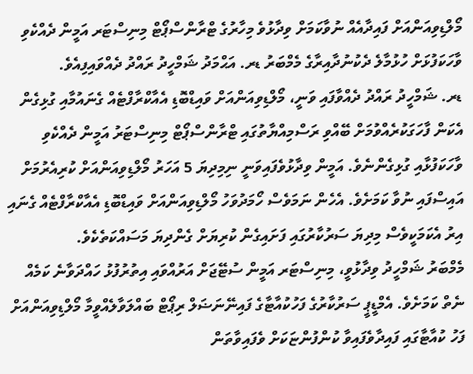މޯލްޑިވިއަންއަށް ފައިދާއެއް ނުވާކަމަށް ވިދާޅުވެ މިހާރުގެ ޓްރާންސްޕޯޓް މިނިސްޓަރ އަމީން ދެއްކެވި ވާހަކަފުޅަށް ހުޅުމާލެ ދެކުނުދާއިރާގެ މެމްބަރު ޑރ. އަޙްމަދު ޝަމްހީދު ރައްދު ދެއްވައިފިއެވެ.
ޑރ. ޝަމްހީދު ރައްދު ދެއްވާފައި ވަނީ، މޯލްޑިވިއަންއަށް ވައިޑްބޮޑި އެއާކްރާފްޓެއް ގެނައުމާއި ގުޅިގެން އެކަން ފާހަގަކުރެއްވުމަށް ބޭއްވި ރަސްމިއްޔާތުގައި ޓްރާންސްޕޯޓް މިނިސްޓަރު އަމީން ދެއްކެވި ވާހަކަފުޅާއި ގުޅިގެންނެވެ. އަމީން ވިދާޅުވެފައިވަނީ ނިމިދިޔަ 5 އަހަރު މޯލްޑިވިއަންއަށް ކުރިއެރުމަށް އައިސްފައި ނުވާ ކަމަށެވެ. އެހެން ނަމަވެސް ހޯމަދުވަހު މޯލްޑިވިއަންއަށް ވައިޑްބޮޑި އެއާކްރާފްޓެއް ގެނައި އިރު އެކަމަކީވެސް މިދިޔަ ސަރުކާރުގައި ފަށައިގެން ކުރިޔަށް ގެންދިޔަ މަސައްކަތެކެވެ.
މެމްބަރު ޝަމްހީދު ވިދާޅުވީ، މިނިސްޓަރ އަމީން ސުޓޭޖަށް އަރުއްވައި އިތުރުފުޅު ހައްދަވާނެ ކަމެއް ނެތް ކަމަށެވެ. އެމްޑީޕީ ސަރުކާރުގެ ފަހުކުއާޓާގެ ފައިނޭނަޟަލް ރިޕޯޓް ބައްލަވާލެއްވީމާ މޯލްޑިވިއަންއަށް ފަހު ކުއާޓާގައި ފައިދާވެފައިވާ ކުންފުންޏަކަށް ވެފައިވާތަން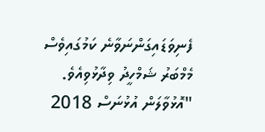ފެނިވަޑައިގަންނަވާނެ ކަމުގައިވެސް މެމްބަރު ޝަމްހީދު ވިދާޅުވިއެވެ.
"އޮޅުވާލަން އުޅުނަސް 2018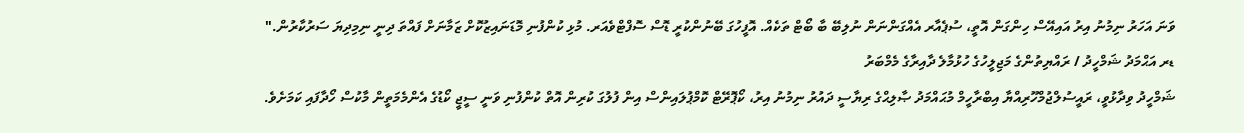ވަނަ އަހަރު ނިމުނު އިރު އައިއޭސް ހިންގަން އޮތީ، ސުޕެއާރ އެއްގަންނަން ނުލިބޭ ބާ ބޯޓް ތަކެއް. އޮފީހުގަ ބޭނުންކުރީ ޑޮސް ސޮފްޓްވެއަރ. މުޅި ކުންފުނި މޮޑަނައިޒުކޮށް ޒަމާނަށް ފައްތަ ދިނީ ނިމިދިޔަ ސަރުކާރުން."
ޑރ އަޙްމަދު ޝަމްހީދު / ރައްޔިތުންގެ މަޖިލީހުގެ ހުޅުމާލެ ދާއިރާގެ މެމްބަރު
ޝަމްހީދު ވިދާޅުވީ، ރައީސުލްޖުމްހޫރިއްޔާ އިބްރާހީމް މުޙައްމަދު ޞާލިޙްގެ ރިޔާސީ ދައުރު ނިމުނު އިރު، ކޯޕޮރޭޓް ކޮމްޕުލައިންސް އިން ފުލުގަ ކުރިން އޮތް ކުންފުނި ވަނީ ސީޖީ ކޯޑުގެ އެންމެމަތީން މާކުސް ހޯދާފައި ކަމަށެވެ.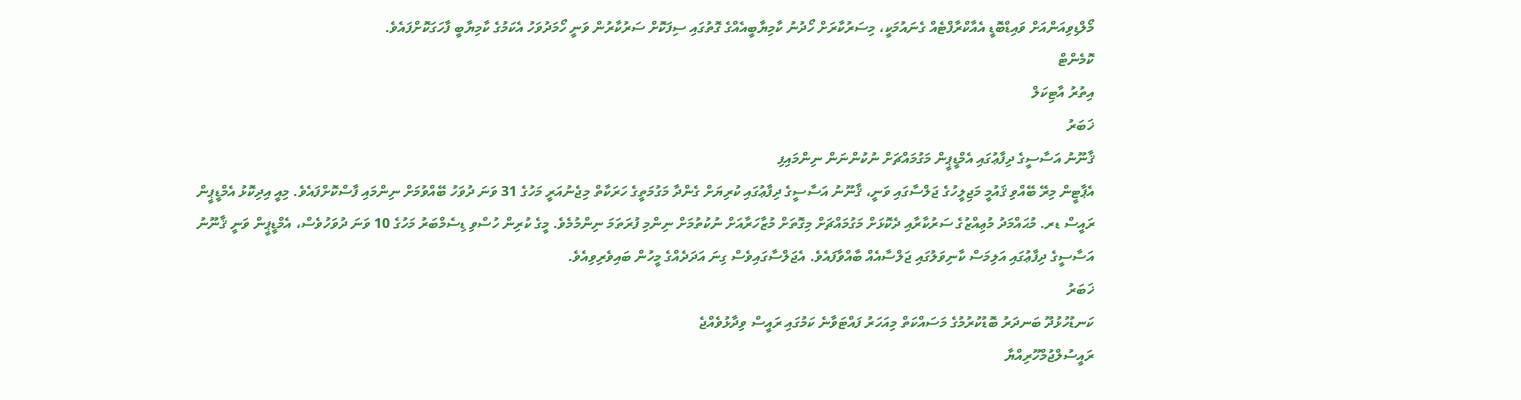މޯލްޑިވިއަންއަށް ވައިޑްބޮޑީ އެއާކްރާފްޓެއް ގެނައުމަކީ، މިސަރުކާރަށް ހޯދުނު ކާމިޔާބީއެއްގެ ގޮތުގައި ސިފަކޮށް ސަރުކާރުން ވަނީ ހޯމަދުވަހު އެކަމުގެ ކާމިޔާބީ ފާހަގަކޮށްފައެވެ.
ކޮމެންޓް
އިތުރު އާޓިކަލް
ޚަބަރު
ޤާނޫނު އަސާސީގެ ދިފާޢުގައި އެމްޑީޕީން މަގުމައްޗަށް ނުކުންނަން ނިންމައިފި
އެޕާޓީން މިރޭ ބޭއްވި ޤައުމީ މަޖިލީހުގެ ޖަލްސާގައި ވަނީ، ޤާނޫނު އަސާސީގެ ދިފާޢުގައި ކުރިޔަށް ގެންދާ މަގުމަތީގެ ހަރަކާތް މިޖެނުއަރީ މަހުގެ 31 ވަނަ ދުވަހު ބޭއްވުމަށް ނިންމައި ފާސްކޮށްފައެވެ. މިއީ އިދިކޮޅު އެމްޑީޕީން ރައީސް ޑރ. މުޙައްމަދު މުޢިއްޒުގެ ސަރުކާރާއި ދެކޮޅަށް މަގުމައްޗަށް މިގޮތަށް މުޒާހަރާއަށް ނުކުތުމަށް ނިންމި ފުރަތަމަ ނިންމުމެވެ. މީގެ ކުރިން ހުސްވި ޑިސެމްބަރު މަހުގެ 10 ވަނަ ދުވަހުވެސް، އެމްޑީޕީން ވަނީ ޤާނޫނު އަސާސީގެ ދިފާޢުގައި އަލިމަސް ކާނިވަލުގައި ޖަލްސާއެއް ބާއްވާފައެވެ. އެޖަލްސާގައިވެސް ގިނަ އަދަދެއްގެ މީހުން ބައިވެރިވިއެވެ.
ޚަބަރު
ކަނޑުހުޅުދޫ ބަނދަރު ބޮޑުކުރުމުގެ މަސައްކަތް މިއަހަރު ފައްޓަވާނެ ކަމުގައި ރައީސް ވިދާޅުވެއްޖެ
ރައީސުލްޖުމްހޫރިއްޔާ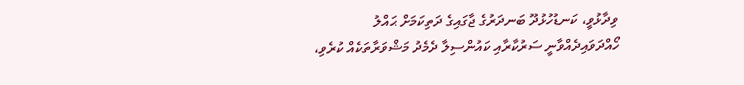ވިދާޅުވީ، ކަނޑުހުޅުދޫ ބަނދަރުގެ ޖާގައިގެ ދަތިކަމަށް ޙައްލު ހޯއްދަވައިދެއްވާނީ ސަރުކާރާއި ކައުންސިލާ ދެމެދު މަޝްވަރާތަކެއް ކުރެވި،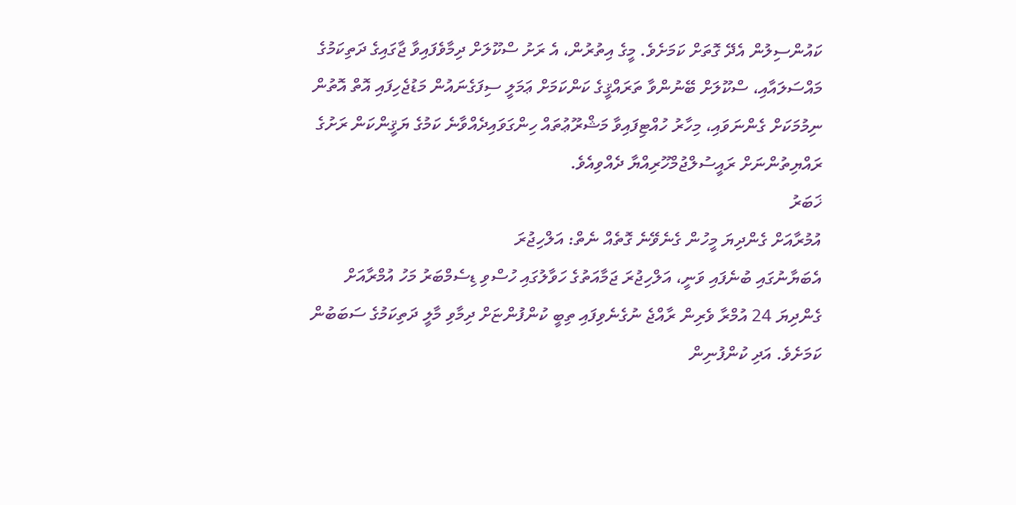ކައުންސިލުން އެދޭ ގޮތަށް ކަމަށެވެ. މީގެ އިތުރުން، އެ ރަށު ސްކޫލަށް ދިމާވެފައިވާ ޖާގައިގެ ދަތިކަމުގެ މައްސަލައާއި، ސްކޫލަށް ބޭނުންވާ ތަރައްޤީގެ ކަންކަމަށް ޢަމަލީ ސިފަގެނައުން މަޑުޖެހިފައި އޮތް އޮތުން ނިމުމަކަށް ގެންނަވައި، މިހާރު ހުއްޓިފައިވާ މަޝްރޫޢުތައް ހިންގަވައިދެއްވާނެ ކަމުގެ ޔަޤީންކަން ރަށުގެ ރައްޔިތުންނަށް ރައީސުލްޖުމްހޫރިއްޔާ ދެއްވިއެވެ.
ޚަބަރު
އުމުރާއަށް ގެންދިޔަ މީހުން ގެނެވޭނެ ގޮތެއް ނެތް: އަލްހިޖުރަ
އެބަޔާނުގައި ބުނެފައި ވަނީ، އަލްހިޖުރަ ޖަމާއަތުގެ ހަވާލުގައި ހުސްވި ޑިސެމްބަރު މަހު އުމްރާއަށް ގެންދިޔަ 24 އުމްރާ ވެރިން ރާއްޖެ ނުގެނެވިފައި ތިބީ ކުންފުންޏަށް ދިމާވި މާލީ ދަތިކަމުގެ ސަބަބުން ކަމަށެވެ. އަދި ކުންފުނިން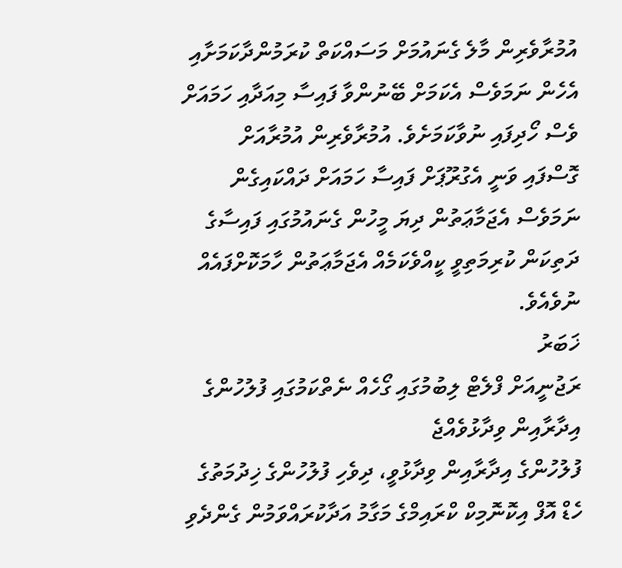އުމުރާވެރިން މާލެ ގެނައުމަށް މަސައްކަތް ކުރަމުންދާކަމަށާއި އެހެން ނަމަވެސް އެކަމަށް ބޭނުންވާ ފައިސާ މިއަދާއި ހަމައަށް ވެސް ހޯދިފައި ނުވާކަމަށެވެ. އުމުރާވެރިން އުމުރާއަށް ގޮސްފައި ވަނީ އެގުރޫޕަށް ފައިސާ ހަމައަށް ދައްކައިގެން ނަމަވެސް އެޖަމާޢަތުން ދިޔަ މީހުން ގެނައުމުގައި ފައިސާގެ ދަތިކަން ކުރިމަތިވީ ކީއްވެކަމެއް އެޖަމާޢަތުން ހާމަކޮށްފައެއް ނުވެއެވެ.
ޚަބަރު
ރަޖުނީއަށް ފްލެޓް ލިބުމުގައި ގޯހެއް ނެތްކަމުގައި ފުލުހުންގެ އިދާރާއިން ވިދާޅުވެއްޖެ
ފުލުހުންގެ އިދާރާއިން ވިދާޅުވީ، ދިވެހި ފުލުހުންގެ ޚިދުމަތުގެ ހެޑް އޮފް އިކޮނޮމިކް ކްރައިމްގެ މަގާމު އަދާކުރައްވަމުން ގެންދެވި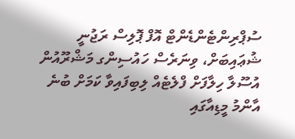ސުޕްރިންޓެންޑެންޓް އޮފް ޕޮލިސް ރަޖުނީ ޝުޢައިބަށް، ވިނަރެސް ހައުސިންގ މަޝްރޫއުން އުސޫލާ ހިލާފަށް ފްލެޓެއް ލިބިފައިވާ ކަމަށް ބުނެ އާންމު މީޑިއާގައި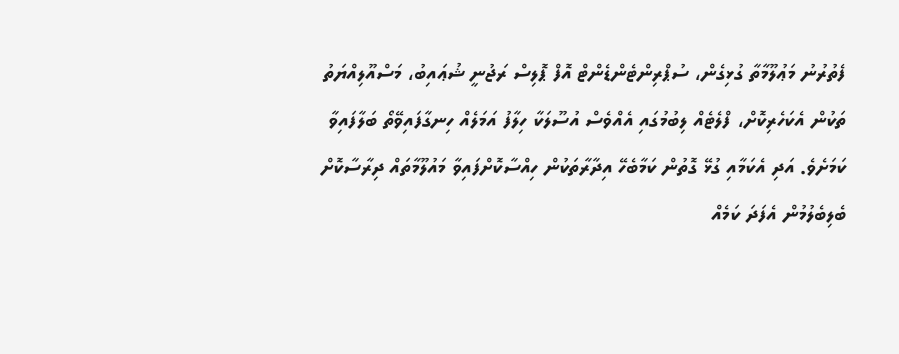ފެތުރުނު މަޢުލޫމާތާ ގުޅިގެން، ސުޕްރިންޓެންޑެންޓް އޮފް ޕޮލިސް ރަޖުނީ ޝުޢައިބު، މަސްއޫލިއްޔަތު ތަކުން އެކަހެރިކޮށް، ފްލެޓެއް ލިބުމުގައި އެއްވެސް އުސޫލަކާ ހިލާފު އަމަލެއް ހިނގާފައިވޭތޯ ބަލާފައިވާ ކަމަށެވެ. އަދި އެކަމާއި ގުޅޭ ގޮތުން ކަމާބެހޭ އިދާރާތަކުން ހިއްސާކޮށްފައިވާ މައުލޫމާތައް ދިރާސާކޮށް ބެލިބެލުމުން އެފަދަ ކަމެއް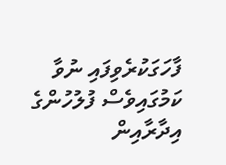ފާހަގަކުރެވިފައި ނުވާ ކަމުގައިވެސް ފުލުހުންގެ އިދާރާއިން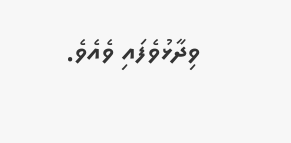ވިދާޅުވެފައި ވެއެވެ.